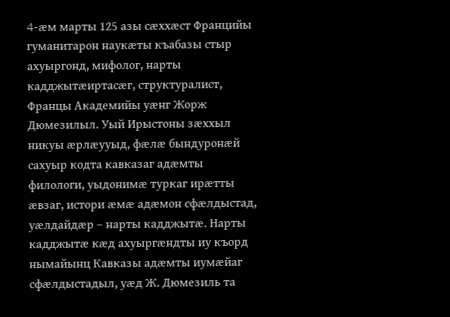4-æм марты 125 азы сæххæст Францийы гуманитарон наукæты къабазы стыр ахуыргонд, мифолог, нарты кадджытæиртасæг, структуралист, Францы Академийы уæнг Жорж Дюмезилыл. Уый Ирыстоны зæххыл никуы æрлæууыд, фæлæ бындуронæй сахуыр кодта кавказаг адæмты филологи, уыдонимæ туркаг ирæтты æвзаг, истори æмæ адæмон сфæлдыстад, уæлдайдæр – нарты кадджытæ. Нарты кадджытæ кæд ахуыргæндты иу къорд нымайынц Кавказы адæмты иумæйаг сфæлдыстадыл, уæд Ж. Дюмезиль та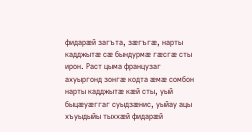фидарæй загъта, зæгъгæ, нарты кадджытæ сæ бындурмæ гæсгæ сты ирон. Раст цыма французаг ахуыргонд зонгæ кодта æмæ сомбон нарты кадджытæ кæй сты, уый быцæуæггаг суыдзæнис, уыйау ацы хъуыдыйы тыххæй фидарæй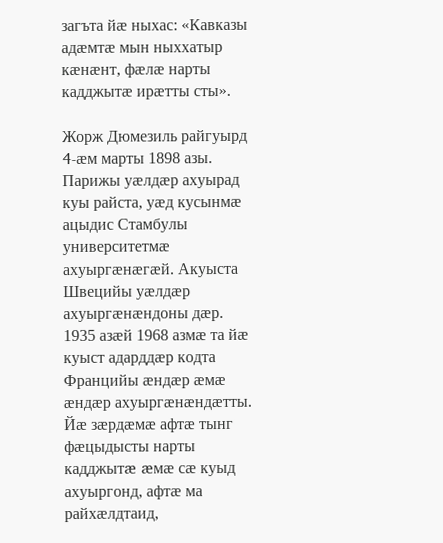загъта йæ ныхас: «Кавказы адæмтæ мын ныххатыр кæнæнт, фæлæ нарты кадджытæ ирæтты сты».

Жорж Дюмезиль райгуырд 4-æм марты 1898 азы. Парижы уæлдæр ахуырад куы райста, уæд кусынмæ ацыдис Стамбулы университетмæ ахуыргæнæгæй. Акуыста Швецийы уæлдæр ахуыргæнæндоны дæр. 1935 азæй 1968 азмæ та йæ куыст адарддæр кодта Францийы æндæр æмæ æндæр ахуыргæнæндæтты. Йæ зæрдæмæ афтæ тынг фæцыдысты нарты кадджытæ æмæ сæ куыд ахуыргонд, афтæ ма райхæлдтаид,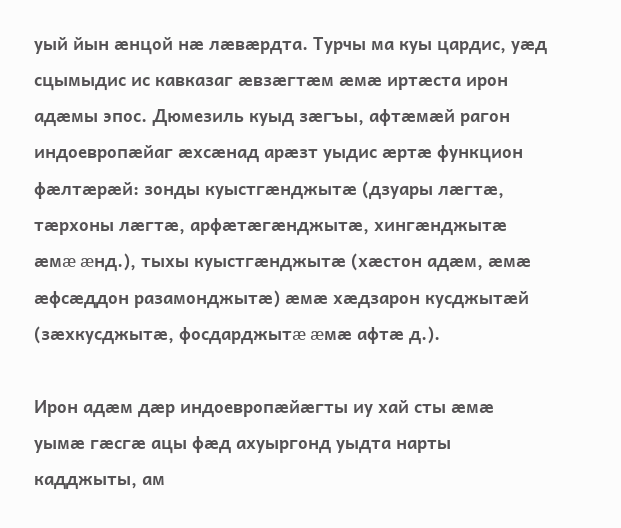уый йын æнцой нæ лæвæрдта. Турчы ма куы цардис, уæд сцымыдис ис кавказаг æвзæгтæм æмæ иртæста ирон адæмы эпос. Дюмезиль куыд зæгъы, афтæмæй рагон индоевропæйаг æхсæнад арæзт уыдис æртæ функцион фæлтæрæй: зонды куыстгæнджытæ (дзуары лæгтæ, тæрхоны лæгтæ, арфæтæгæнджытæ, хингæнджытæ æмæ æнд.), тыхы куыстгæнджытæ (хæстон адæм, æмæ æфсæддон разамонджытæ) æмæ хæдзарон кусджытæй (зæхкусджытæ, фосдарджытæ æмæ афтæ д.).

Ирон адæм дæр индоевропæйæгты иу хай сты æмæ уымæ гæсгæ ацы фæд ахуыргонд уыдта нарты кадджыты, ам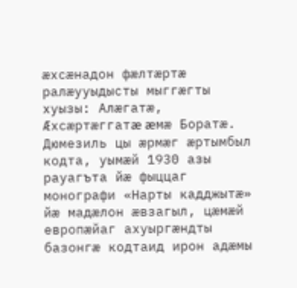æхсæнадон фæлтæртæ ралæууыдысты мыггæгты хуызы: Алæгатæ, Æхсæртæггатæ æмæ Боратæ. Дюмезиль цы æрмæг æртымбыл кодта, уымæй 1930 азы рауагъта йæ фыццаг монографи «Нарты кадджытæ» йæ мадæлон æвзагыл, цæмæй европæйаг ахуыргæндты базонгæ кодтаид ирон адæмы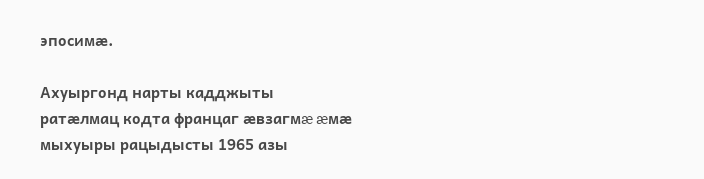эпосимæ.

Ахуыргонд нарты кадджыты ратæлмац кодта францаг æвзагмæ æмæ мыхуыры рацыдысты 1965 азы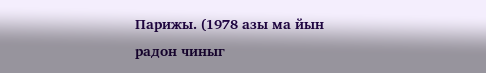Парижы. (1978 азы ма йын радон чиныг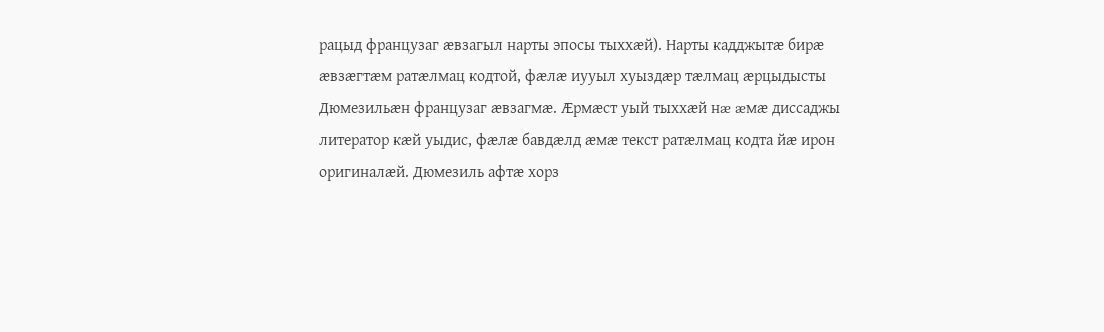рацыд французаг æвзагыл нарты эпосы тыххæй). Нарты кадджытæ бирæ æвзæгтæм ратæлмац кодтой, фæлæ иууыл хуыздæр тæлмац æрцыдысты Дюмезильæн французаг æвзагмæ. Æрмæст уый тыххæй нæ æмæ диссаджы литератор кæй уыдис, фæлæ бавдæлд æмæ текст ратæлмац кодта йæ ирон оригиналæй. Дюмезиль афтæ хорз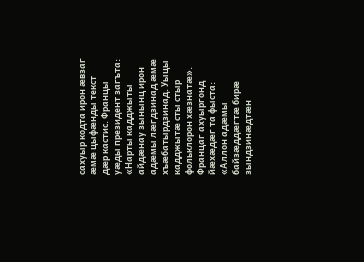сахуыр кодта ирон æвзаг æмæ цыфæнды текст дæр кастис. Францы уæды президент загъта: «Нарты кадджыты айдæнау зынынц ирон адæмы лæгдзинад æмæ хъæбатырдзинад. Уыцы кадджытæ сты стыр фольклорон хæзнатæ». Францаг ахуыргонд йæхæдæг та фыста: «Аллон адæмы байзæддæгтæ бирæ зындзинæдтæн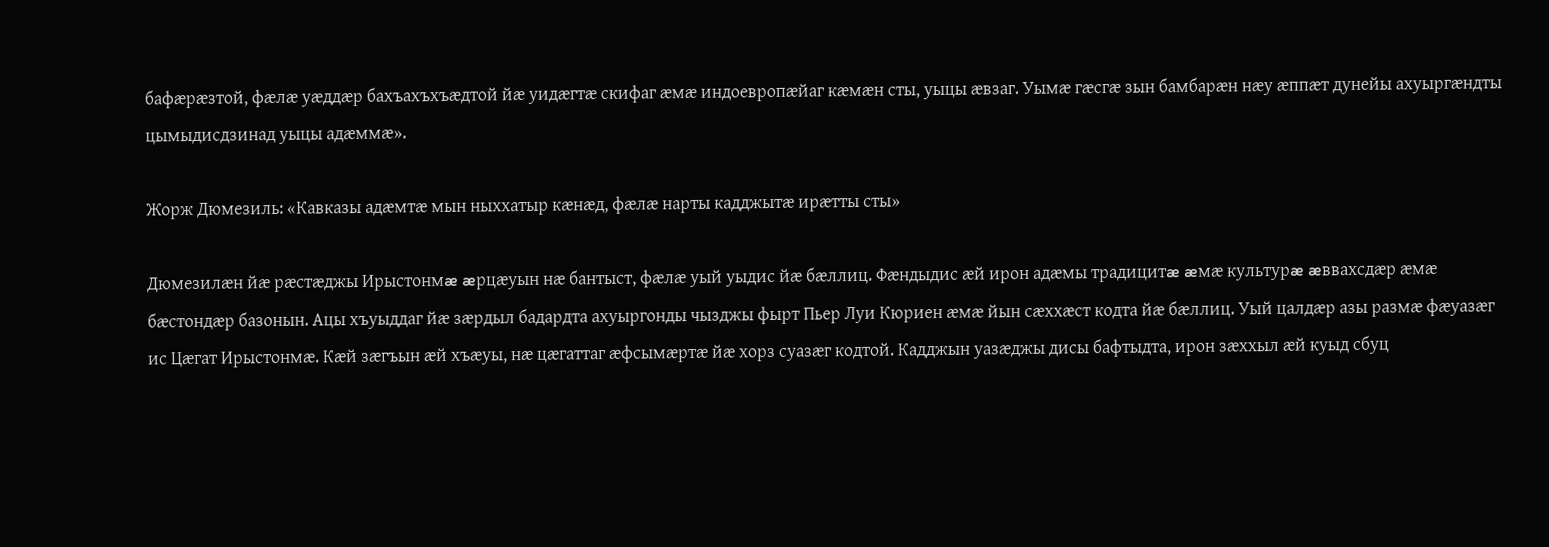бафæрæзтой, фæлæ уæддæр бахъахъхъæдтой йæ уидæгтæ скифаг æмæ индоевропæйаг кæмæн сты, уыцы æвзаг. Уымæ гæсгæ зын бамбарæн нæу æппæт дунейы ахуыргæндты цымыдисдзинад уыцы адæммæ».

Жорж Дюмезиль: «Кавказы адæмтæ мын ныххатыр кæнæд, фæлæ нарты кадджытæ ирæтты сты»

Дюмезилæн йæ рæстæджы Ирыстонмæ æрцæуын нæ бантыст, фæлæ уый уыдис йæ бæллиц. Фæндыдис æй ирон адæмы традицитæ æмæ культурæ æввахсдæр æмæ бæстондæр базонын. Ацы хъуыддаг йæ зæрдыл бадардта ахуыргонды чызджы фырт Пьер Луи Кюриен æмæ йын сæххæст кодта йæ бæллиц. Уый цалдæр азы размæ фæуазæг ис Цæгат Ирыстонмæ. Кæй зæгъын æй хъæуы, нæ цæгаттаг æфсымæртæ йæ хорз суазæг кодтой. Кадджын уазæджы дисы бафтыдта, ирон зæххыл æй куыд сбуц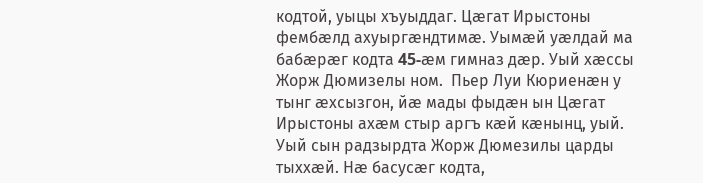кодтой, уыцы хъуыддаг. Цæгат Ирыстоны фембæлд ахуыргæндтимæ. Уымæй уæлдай ма бабæрæг кодта 45-æм гимназ дæр. Уый хæссы Жорж Дюмизелы ном.  Пьер Луи Кюриенæн у тынг æхсызгон, йæ мады фыдæн ын Цæгат Ирыстоны ахæм стыр аргъ кæй кæнынц, уый. Уый сын радзырдта Жорж Дюмезилы царды тыххæй. Нæ басусæг кодта,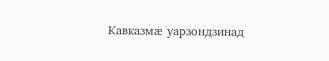Кавказмæ уарзондзинад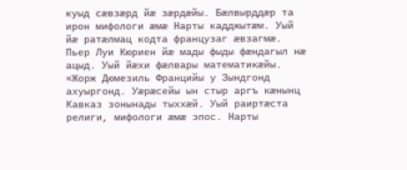куыд сæвзæрд йæ зæрдæйы. Бæлвырддæр та ирон мифологи æмæ Нарты кадджытæм. Уый йæ ратæлмац кодта французаг æвзагмæ. Пьер Луи Кюриен йæ мады фыды фæндагыл нæ ацыд. Уый йæхи фæлвары математикæйы. «Жорж Дюмезиль Францийы у Зындгонд ахуыргонд. Уæрæсейы ын стыр аргъ кæнынц Кавказ зонынады тыххæй. Уый раиртæста религи, мифологи æмæ эпос. Нарты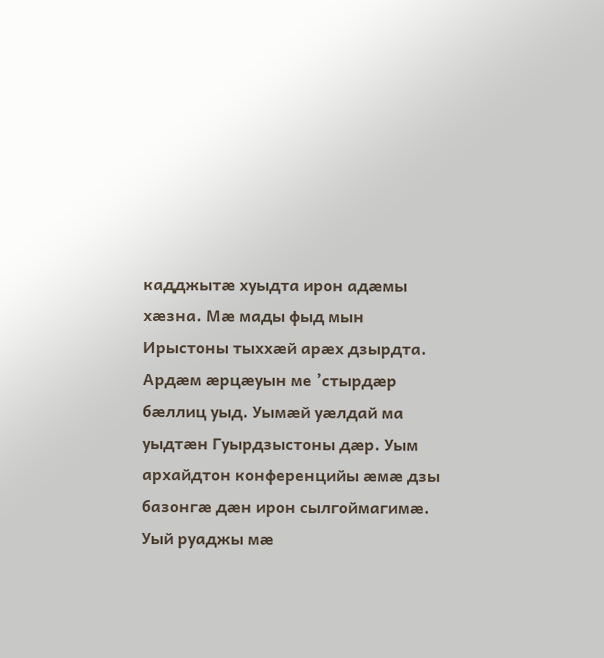кадджытæ хуыдта ирон адæмы хæзна. Мæ мады фыд мын Ирыстоны тыххæй арæх дзырдта. Ардæм æрцæуын ме ’стырдæр бæллиц уыд. Уымæй уæлдай ма уыдтæн Гуырдзыстоны дæр. Уым архайдтон конференцийы æмæ дзы базонгæ дæн ирон сылгоймагимæ. Уый руаджы мæ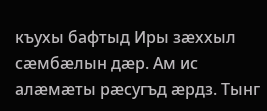къухы бафтыд Иры зæххыл сæмбæлын дæр. Ам ис алæмæты рæсугъд æрдз. Тынг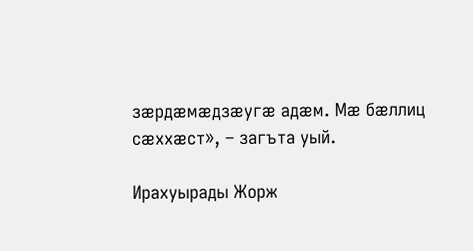зæрдæмæдзæугæ адæм. Мæ бæллиц сæххæст», – загъта уый.

Ирахуырады Жорж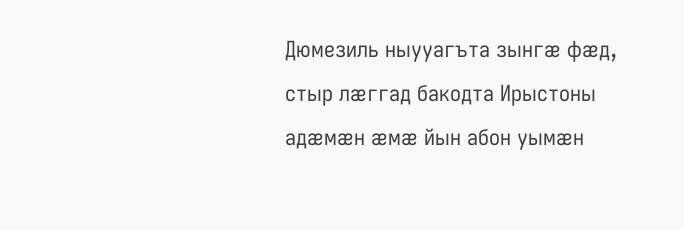Дюмезиль ныууагъта зынгæ фæд, стыр лæггад бакодта Ирыстоны адæмæн æмæ йын абон уымæн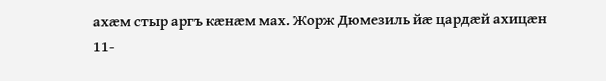ахæм стыр аргъ кæнæм мах. Жорж Дюмезиль йæ цардæй ахицæн 11-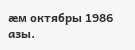æм октябры 1986 азы.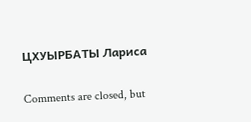ЦХУЫРБАТЫ Лариса

Comments are closed, but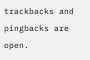trackbacks and pingbacks are open.